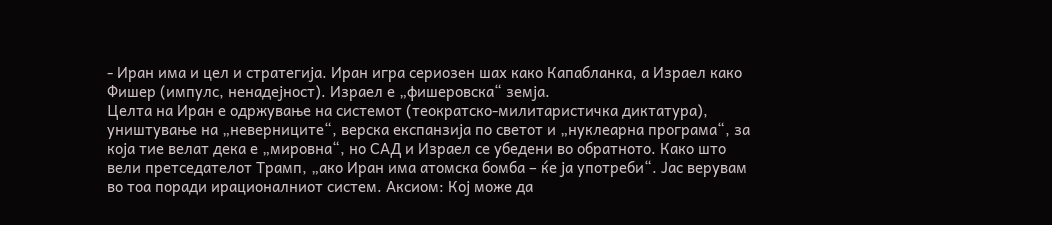- Иран има и цел и стратегија. Иран игра сериозен шах како Капабланка, а Израел како Фишер (импулс, ненадејност). Израел е „фишеровска“ земја.
Целта на Иран е одржување на системот (теократско-милитаристичка диктатура), уништување на „неверниците“, верска експанзија по светот и „нуклеарна програма“, за која тие велат дека е „мировна“, но САД и Израел се убедени во обратното. Како што вели претседателот Трамп, „ако Иран има атомска бомба – ќе ја употреби“. Јас верувам во тоа поради ирационалниот систем. Аксиом: Кој може да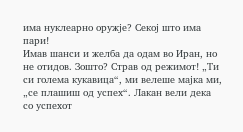има нуклеарно оружје? Секој што има пари!
Имав шанси и желба да одам во Иран, но не отидов. Зошто? Страв од режимот! „Ти си голема кукавица“, ми велеше мајка ми, „се плашиш од успех“. Лакан вели дека со успехот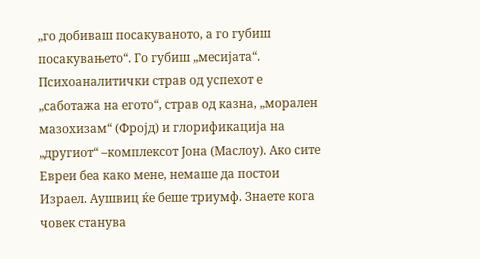„го добиваш посакуваното, а го губиш посакувањето“. Го губиш „месијата“. Психоаналитички страв од успехот е „саботажа на егото“, страв од казна, „морален мазохизам“ (Фројд) и глорификација на „другиот“ –комплексот Јона (Маслоу). Ако сите Евреи беа како мене, немаше да постои Израел. Аушвиц ќе беше триумф. Знаете кога човек станува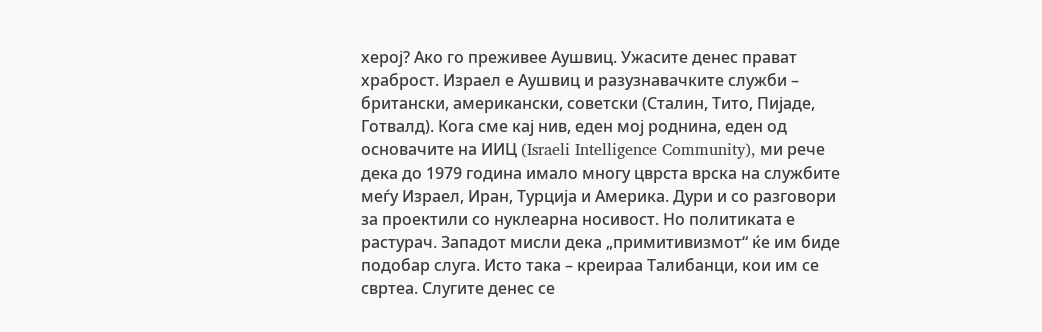херој? Ако го преживее Аушвиц. Ужасите денес прават храброст. Израел е Аушвиц и разузнавачките служби – британски, американски, советски (Сталин, Тито, Пијаде, Готвалд). Кога сме кај нив, еден мој роднина, еден од основачите на ИИЦ (Israeli Intelligence Community), ми рече дека до 1979 година имало многу цврста врска на службите меѓу Израел, Иран, Турција и Америка. Дури и со разговори за проектили со нуклеарна носивост. Но политиката е растурач. Западот мисли дека „примитивизмот“ ќе им биде подобар слуга. Исто така – креираа Талибанци, кои им се свртеа. Слугите денес се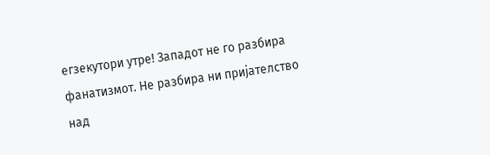егзекутори утре! Западот не го разбира фанатизмот. Не разбира ни пријателство над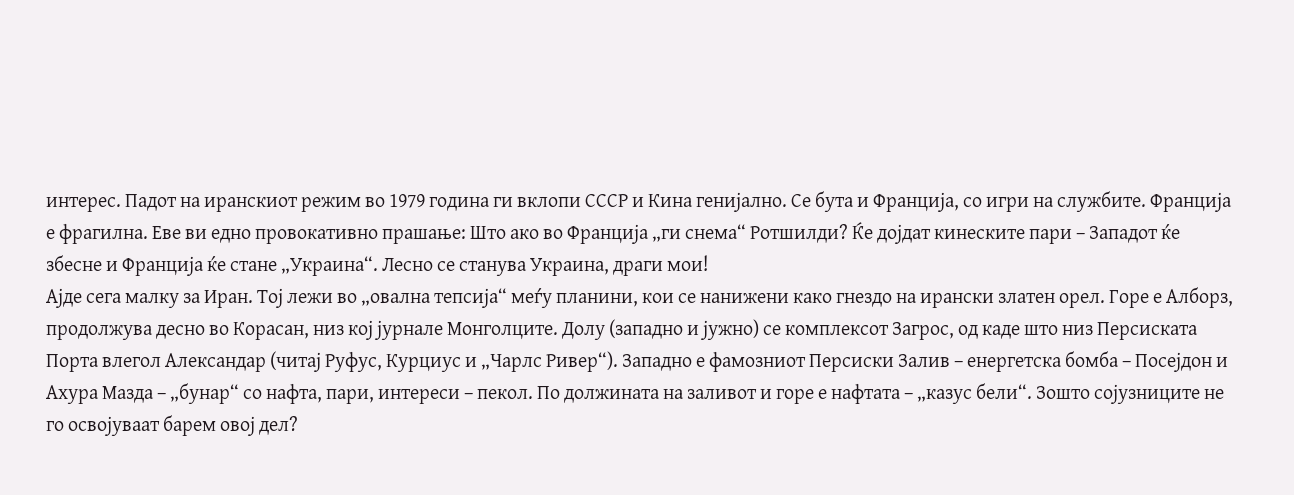интерес. Падот на иранскиот режим во 1979 година ги вклопи СССР и Кина генијално. Се бута и Франција, со игри на службите. Франција е фрагилна. Еве ви едно провокативно прашање: Што ако во Франција „ги снема“ Ротшилди? Ќе дојдат кинеските пари – Западот ќе збесне и Франција ќе стане „Украина“. Лесно се станува Украина, драги мои!
Ајде сега малку за Иран. Тој лежи во „овална тепсија“ меѓу планини, кои се нанижени како гнездо на ирански златен орел. Горе е Алборз, продолжува десно во Корасан, низ кој јурнале Монголците. Долу (западно и јужно) се комплексот Загрос, од каде што низ Персиската Порта влегол Александар (читај Руфус, Курциус и „Чарлс Ривер“). Западно е фамозниот Персиски Залив – енергетска бомба – Посејдон и Ахура Мазда – „бунар“ со нафта, пари, интереси – пекол. По должината на заливот и горе е нафтата – „казус бели“. Зошто сојузниците не го освојуваат барем овој дел?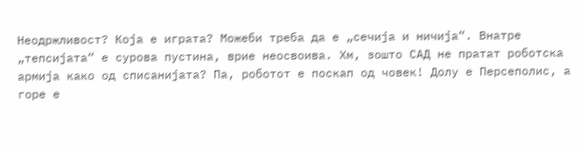Неодржливост? Која е играта? Можеби треба да е „сечија и ничија“. Внатре „тепсијата“ е сурова пустина, врие неосвоива. Хм, зошто САД не пратат роботска армија како од списанијата? Па, роботот е поскап од човек! Долу е Персеполис, а горе е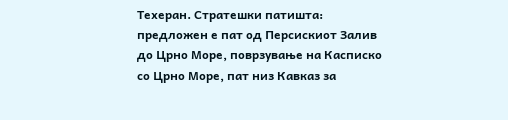Техеран. Стратешки патишта: предложен е пат од Персискиот Залив до Црно Море, поврзување на Касписко со Црно Море, пат низ Кавказ за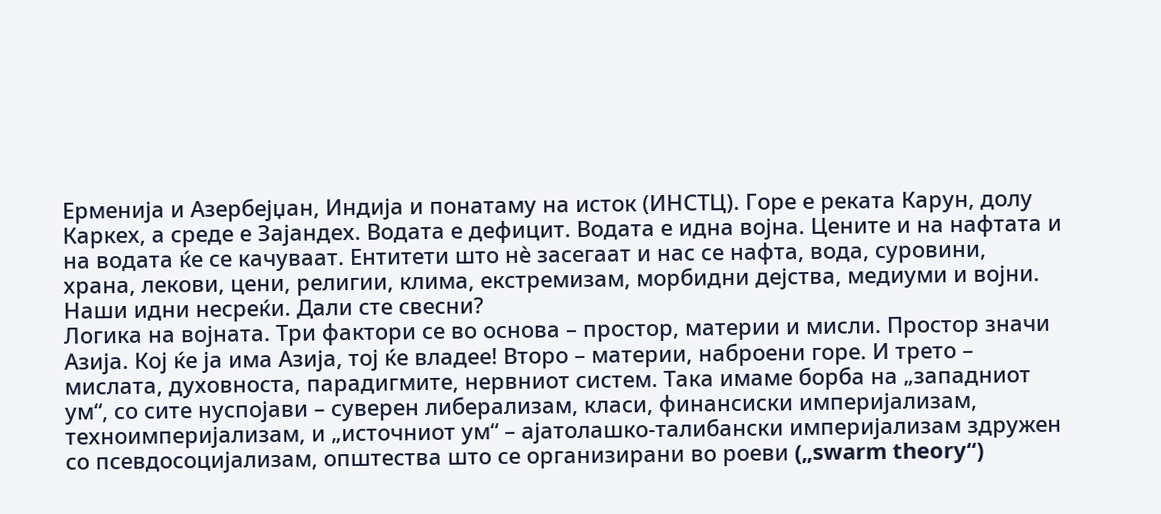Ерменија и Азербејџан, Индија и понатаму на исток (ИНСТЦ). Горе е реката Карун, долу Каркех, а среде е Зајандех. Водата е дефицит. Водата е идна војна. Цените и на нафтата и на водата ќе се качуваат. Ентитети што нѐ засегаат и нас се нафта, вода, суровини, храна, лекови, цени, религии, клима, екстремизам, морбидни дејства, медиуми и војни. Наши идни несреќи. Дали сте свесни?
Логика на војната. Три фактори се во основа – простор, материи и мисли. Простор значи Азија. Кој ќе ја има Азија, тој ќе владее! Второ – материи, наброени горе. И трето – мислата, духовноста, парадигмите, нервниот систем. Така имаме борба на „западниот ум“, со сите нуспојави – суверен либерализам, класи, финансиски империјализам, техноимперијализам, и „источниот ум“ – ајатолашко-талибански империјализам здружен со псевдосоцијализам, општества што се организирани во роеви („swarm theory“)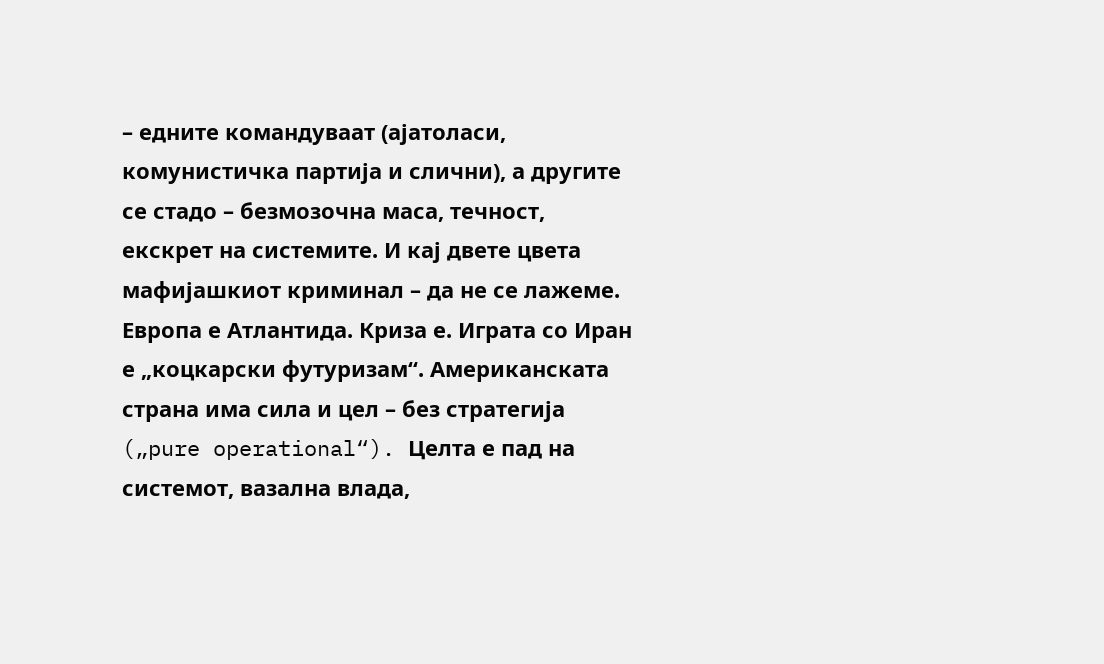– едните командуваат (ајатоласи, комунистичка партија и слични), а другите се стадо – безмозочна маса, течност, екскрет на системите. И кај двете цвета мафијашкиот криминал – да не се лажеме.
Европа е Атлантида. Криза е. Играта со Иран е „коцкарски футуризам“. Американската страна има сила и цел – без стратегија („pure operational“). Целта е пад на системот, вазална влада,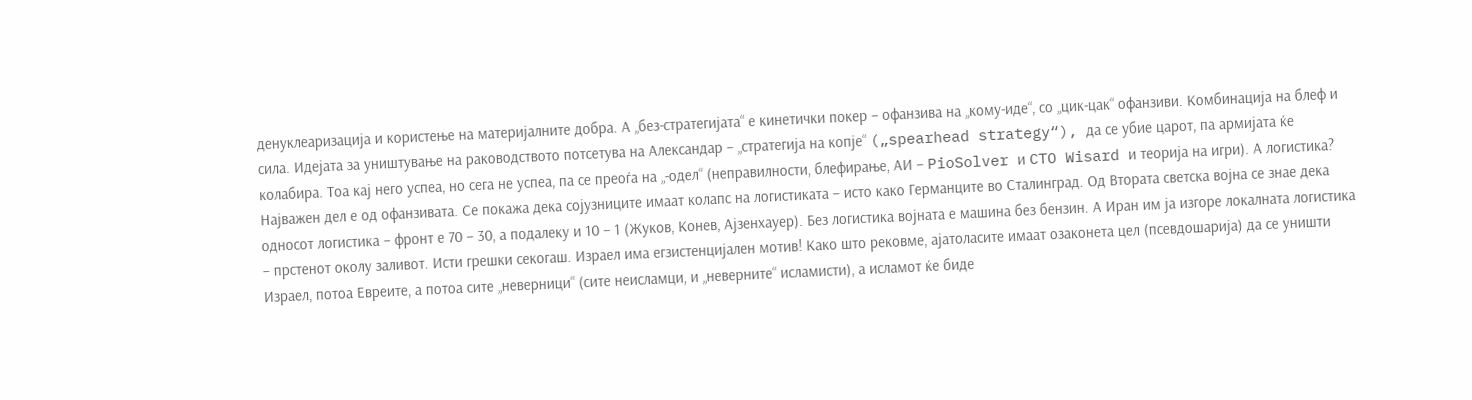денуклеаризација и користење на материјалните добра. А „без-стратегијата“ е кинетички покер – офанзива на „кому-иде“, со „цик-цак“ офанзиви. Комбинација на блеф и сила. Идејата за уништување на раководството потсетува на Александар – „стратегија на копје“ („spearhead strategy“), да се убие царот, па армијата ќе колабира. Тоа кај него успеа, но сега не успеа, па се преоѓа на „-одел“ (неправилности, блефирање, АИ – PioSolver и CTO Wisard и теорија на игри). А логистика? Најважен дел е од офанзивата. Се покажа дека сојузниците имаат колапс на логистиката – исто како Германците во Сталинград. Од Втората светска војна се знае дека односот логистика – фронт е 70 – 30, а подалеку и 10 – 1 (Жуков, Конев, Ајзенхауер). Без логистика војната е машина без бензин. А Иран им ја изгоре локалната логистика – прстенот околу заливот. Исти грешки секогаш. Израел има егзистенцијален мотив! Како што рековме, ајатоласите имаат озаконета цел (псевдошарија) да се уништи Израел, потоа Евреите, а потоа сите „неверници“ (сите неисламци, и „неверните“ исламисти), а исламот ќе биде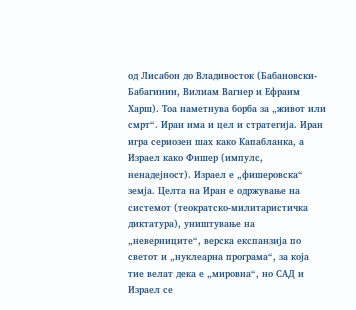од Лисабон до Владивосток (Бабановски-Бабагинин, Вилиам Вагнер и Ефраим Харш). Тоа наметнува борба за „живот или смрт“. Иран има и цел и стратегија. Иран игра сериозен шах како Капабланка, а Израел како Фишер (импулс, ненадејност). Израел е „фишеровска“ земја. Целта на Иран е одржување на системот (теократско-милитаристичка диктатура), уништување на „неверниците“, верска експанзија по светот и „нуклеарна програма“, за која тие велат дека е „мировна“, но САД и Израел се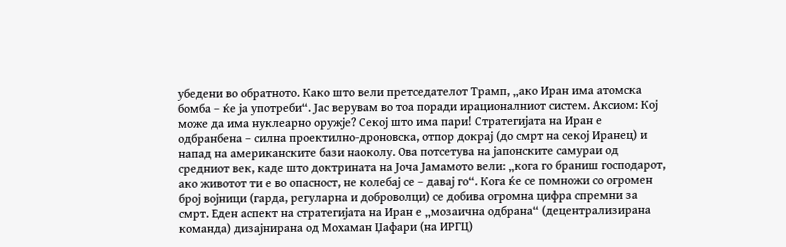убедени во обратното. Како што вели претседателот Трамп, „ако Иран има атомска бомба – ќе ја употреби“. Јас верувам во тоа поради ирационалниот систем. Аксиом: Кој може да има нуклеарно оружје? Секој што има пари! Стратегијата на Иран е одбранбена – силна проектилно-дроновска, отпор докрај (до смрт на секој Иранец) и напад на американските бази наоколу. Ова потсетува на јапонските самураи од средниот век, каде што доктрината на Јоча Јамамото вели: „кога го браниш господарот, ако животот ти е во опасност, не колебај се – давај го“. Кога ќе се помножи со огромен број војници (гарда, регуларна и доброволци) се добива огромна цифра спремни за смрт. Еден аспект на стратегијата на Иран е „мозаична одбрана“ (децентрализирана команда) дизајнирана од Мохаман Џафари (на ИРГЦ)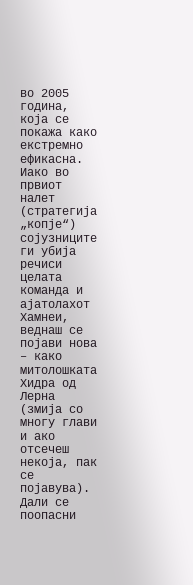во 2005 година, која се покажа како екстремно ефикасна. Иако во првиот налет (стратегија „копје“) сојузниците ги убија речиси целата команда и ајатолахот Хамнеи, веднаш се појави нова – како митолошката Хидра од Лерна (змија со многу глави и ако отсечеш некоја, пак се појавува). Дали се поопасни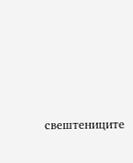свештениците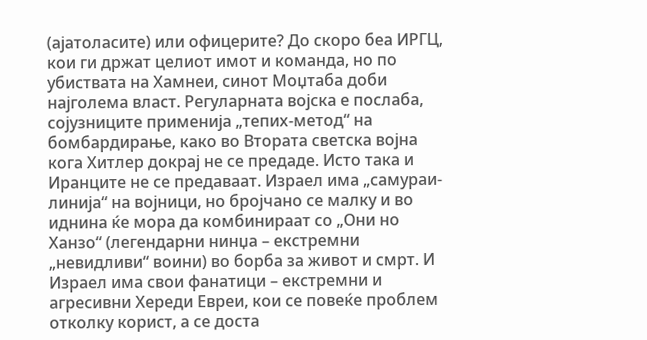(ајатоласите) или офицерите? До скоро беа ИРГЦ, кои ги држат целиот имот и команда, но по убиствата на Хамнеи, синот Моџтаба доби најголема власт. Регуларната војска е послаба, сојузниците применија „тепих-метод“ на бомбардирање, како во Втората светска војна кога Хитлер докрај не се предаде. Исто така и Иранците не се предаваат. Израел има „самураи-линија“ на војници, но бројчано се малку и во иднина ќе мора да комбинираат со „Они но Ханзо“ (легендарни нинџа – екстремни „невидливи“ воини) во борба за живот и смрт. И Израел има свои фанатици – екстремни и агресивни Хереди Евреи, кои се повеќе проблем отколку корист, а се доста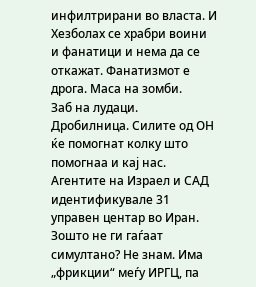инфилтрирани во власта. И Хезболах се храбри воини и фанатици и нема да се откажат. Фанатизмот е дрога. Маса на зомби.
Заб на лудаци. Дробилница. Силите од ОН ќе помогнат колку што помогнаа и кај нас. Агентите на Израел и САД идентификувале 31 управен центар во Иран. Зошто не ги гаѓаат симултано? Не знам. Има „фрикции“ меѓу ИРГЦ, па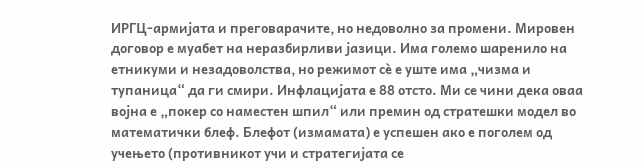ИРГЦ-армијата и преговарачите, но недоволно за промени. Мировен договор е муабет на неразбирливи јазици. Има големо шаренило на етникуми и незадоволства, но режимот сѐ е уште има „чизма и тупаница“ да ги смири. Инфлацијата е 88 отсто. Ми се чини дека оваа војна е „покер со наместен шпил“ или премин од стратешки модел во математички блеф. Блефот (измамата) е успешен ако е поголем од учењето (противникот учи и стратегијата се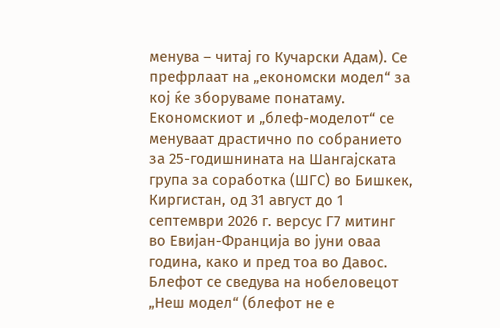менува – читај го Кучарски Адам). Се префрлаат на „економски модел“ за кој ќе зборуваме понатаму. Економскиот и „блеф-моделот“ се менуваат драстично по собранието за 25-годишнината на Шангајската група за соработка (ШГС) во Бишкек, Киргистан, од 31 август до 1 септември 2026 г. версус Г7 митинг во Евијан-Франција во јуни оваа година, како и пред тоа во Давос. Блефот се сведува на нобеловецот „Неш модел“ (блефот не е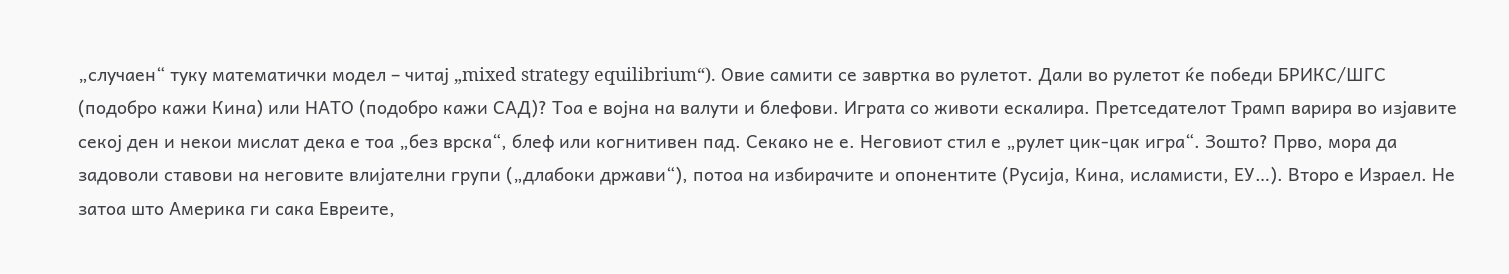„случаен“ туку математички модел – читај „mixed strategy equilibrium“). Овие самити се завртка во рулетот. Дали во рулетот ќе победи БРИКС/ШГС (подобро кажи Кина) или НАТО (подобро кажи САД)? Тоа е војна на валути и блефови. Играта со животи ескалира. Претседателот Трамп варира во изјавите секој ден и некои мислат дека е тоа „без врска“, блеф или когнитивен пад. Секако не е. Неговиот стил е „рулет цик-цак игра“. Зошто? Прво, мора да задоволи ставови на неговите влијателни групи („длабоки држави“), потоа на избирачите и опонентите (Русија, Кина, исламисти, ЕУ…). Второ е Израел. Не затоа што Америка ги сака Евреите,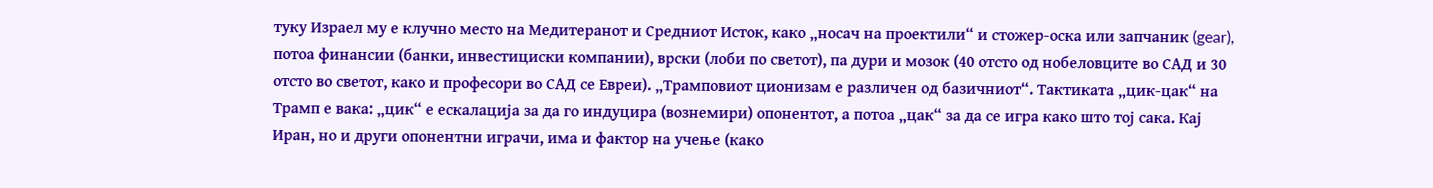туку Израел му е клучно место на Медитеранот и Средниот Исток, како „носач на проектили“ и стожер-оска или запчаник (gear), потоа финансии (банки, инвестициски компании), врски (лоби по светот), па дури и мозок (40 отсто од нобеловците во САД и 30 отсто во светот, како и професори во САД се Евреи). „Трамповиот ционизам е различен од базичниот“. Тактиката „цик-цак“ на Трамп е вака: „цик“ е ескалација за да го индуцира (вознемири) опонентот, а потоа „цак“ за да се игра како што тој сака. Кај Иран, но и други опонентни играчи, има и фактор на учење (како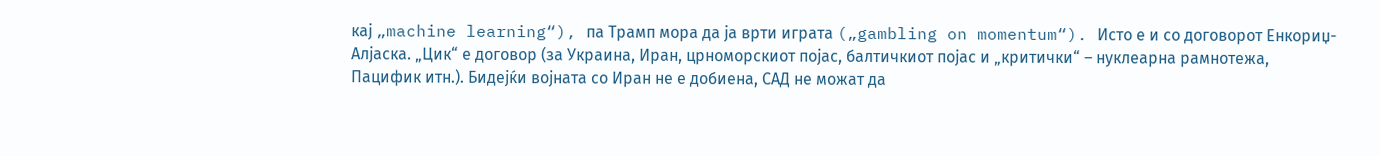кај „machine learning“), па Трамп мора да ја врти играта („gambling on momentum“). Исто е и со договорот Енкориџ-Алјаска. „Цик“ е договор (за Украина, Иран, црноморскиот појас, балтичкиот појас и „критички“ – нуклеарна рамнотежа, Пацифик итн.). Бидејќи војната со Иран не е добиена, САД не можат да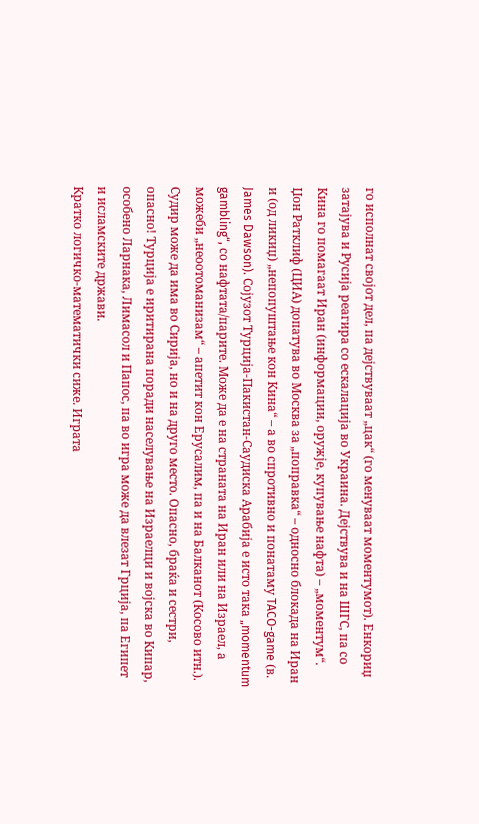го исполнат својот дел, па дејствуваат „цак“ (го менуваат моментумот). Енкориџ затајува и Русија реагира со ескалација во Украина. Дејствува и на ШГС, па со Кина го помагаат Иран (информации, оружје, купување нафта) – „моментум“. Џон Ратклиф (ЦИА) допатува во Москва за „поправка“ – односно блокада на Иран и (од ликиџ) „непопуштање кон Кина“ – а во спротивно и понатаму TACO-game (в. James Dawson). Сојузот Турција-Пакистан-Саудиска Арабија е исто така „momentum gambling“, со нафтата/парите. Може да е на страната на Иран или на Израел, а можеби „неоотоманизам“ – апетит кон Ерусалим, па и на Балканот (Косово итн.). Судир може да има во Сирија, но и на друго место. Опасно, браќа и сестри, опасно! Турција е иритирана поради населување на Израелци и војска во Кипар, особено Ларнака, Лимасол и Папос, па во игра може да влезат Грција, па Египет и исламските држави.
Кратко логичко-математички сиже. Играта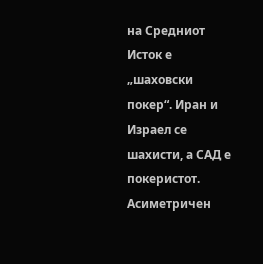на Средниот Исток е „шаховски покер“. Иран и Израел се шахисти, а САД е покеристот. Асиметричен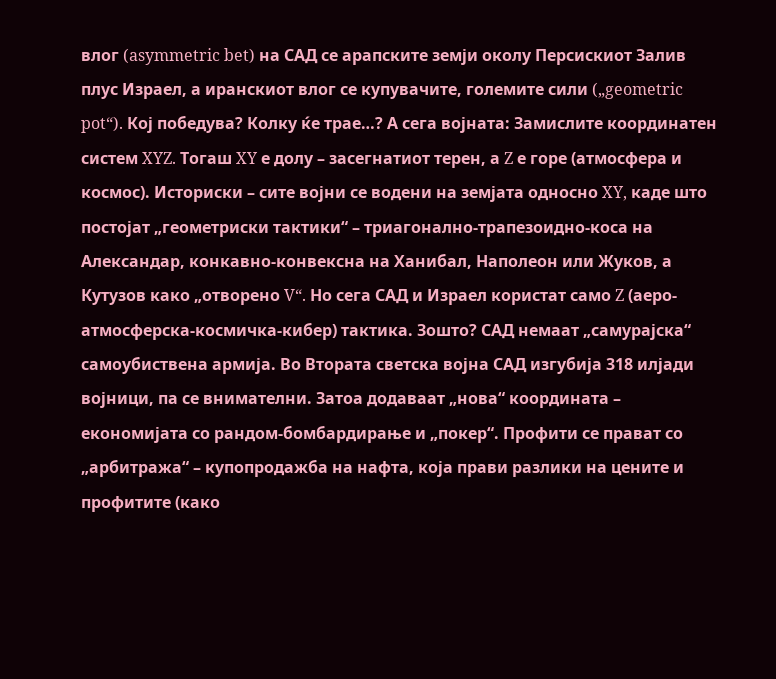влог (asymmetric bet) на САД се арапските земји околу Персискиот Залив плус Израел, а иранскиот влог се купувачите, големите сили („geometric pot“). Кој победува? Колку ќе трае…? А сега војната: Замислите координатен систем XYZ. Тогаш XY е долу – засегнатиот терен, а Z е горе (атмосфера и космос). Историски – сите војни се водени на земјата односно XY, каде што постојат „геометриски тактики“ – триагонално-трапезоидно-коса на Александар, конкавно-конвексна на Ханибал, Наполеон или Жуков, а Кутузов како „отворено V“. Но сега САД и Израел користат само Z (аеро-атмосферска-космичка-кибер) тактика. Зошто? САД немаат „самурајска“ самоубиствена армија. Во Втората светска војна САД изгубија 318 илјади војници, па се внимателни. Затоа додаваат „нова“ координата – економијата со рандом-бомбардирање и „покер“. Профити се прават со „арбитража“ – купопродажба на нафта, која прави разлики на цените и профитите (како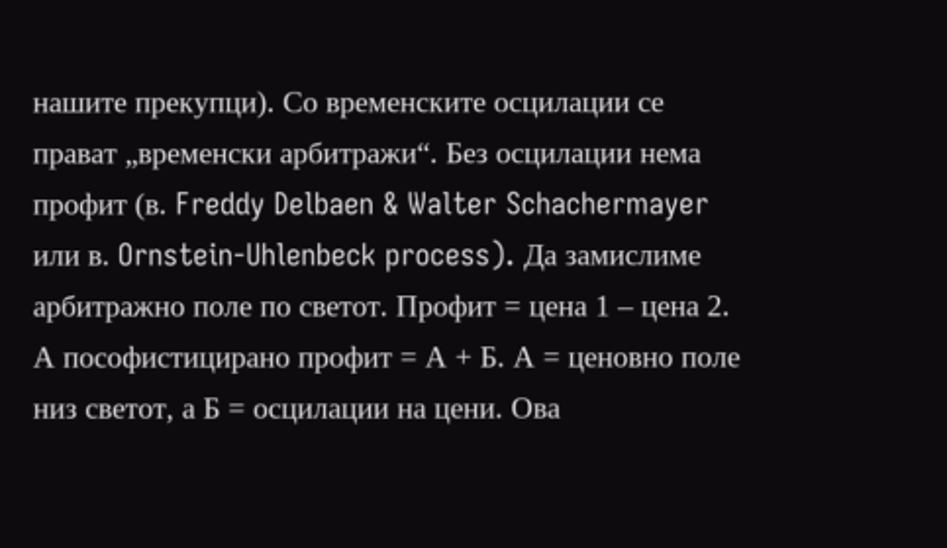нашите прекупци). Со временските осцилации се прават „временски арбитражи“. Без осцилации нема профит (в. Freddy Delbaen & Walter Schachermayer или в. Ornstein-Uhlenbeck process). Да замислиме арбитражно поле по светот. Профит = цена 1 – цена 2. А пософистицирано профит = А + Б. А = ценовно поле низ светот, а Б = осцилации на цени. Ова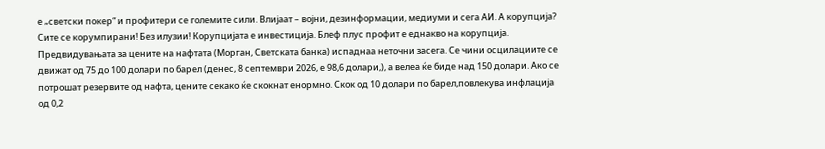е „светски покер“ и профитери се големите сили. Влијаат – војни, дезинформации, медиуми и сега АИ. А корупција? Сите се корумпирани! Без илузии! Корупцијата е инвестиција. Блеф плус профит е еднакво на корупција. Предвидувањата за цените на нафтата (Морган, Светската банка) испаднаа неточни засега. Се чини осцилациите се движат од 75 до 100 долари по барел (денес, 8 септември 2026, е 98,6 долари,), а велеа ќе биде над 150 долари. Ако се потрошат резервите од нафта, цените секако ќе скокнат енормно. Скок од 10 долари по барел,повлекува инфлација од 0,2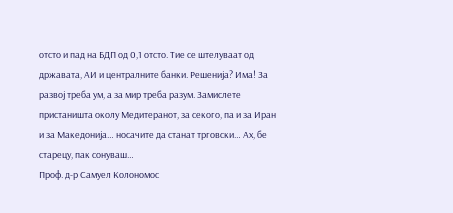отсто и пад на БДП од 0,1 отсто. Тие се штелуваат од државата, АИ и централните банки. Решенија? Има! За развој треба ум, а за мир треба разум. Замислете пристаништа околу Медитеранот, за секого, па и за Иран и за Македонија… носачите да станат трговски… Ах, бе старецу, пак сонуваш…
Проф. д-р Самуел Колономос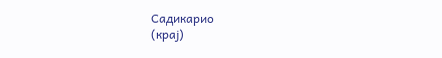Садикарио
(крај)